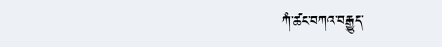ཀཾ་ཚང་བཀའ་བརྒྱུད་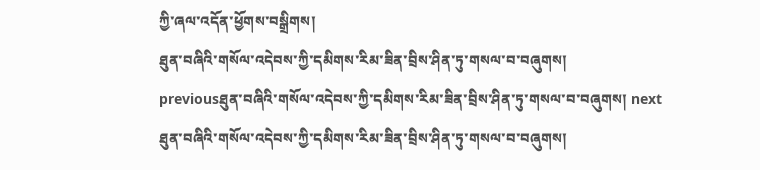ཀྱི་ཞལ་འདོན་ཕྱོགས་བསྒྲིགས།
ཐུན་བཞིའི་གསོལ་འདེབས་ཀྱི་དམིགས་རིམ་ཟིན་བྲིས་ཤིན་ཏུ་གསལ་བ་བཞུགས།
previousཐུན་བཞིའི་གསོལ་འདེབས་ཀྱི་དམིགས་རིམ་ཟིན་བྲིས་ཤིན་ཏུ་གསལ་བ་བཞུགས། next
ཐུན་བཞིའི་གསོལ་འདེབས་ཀྱི་དམིགས་རིམ་ཟིན་བྲིས་ཤིན་ཏུ་གསལ་བ་བཞུགས།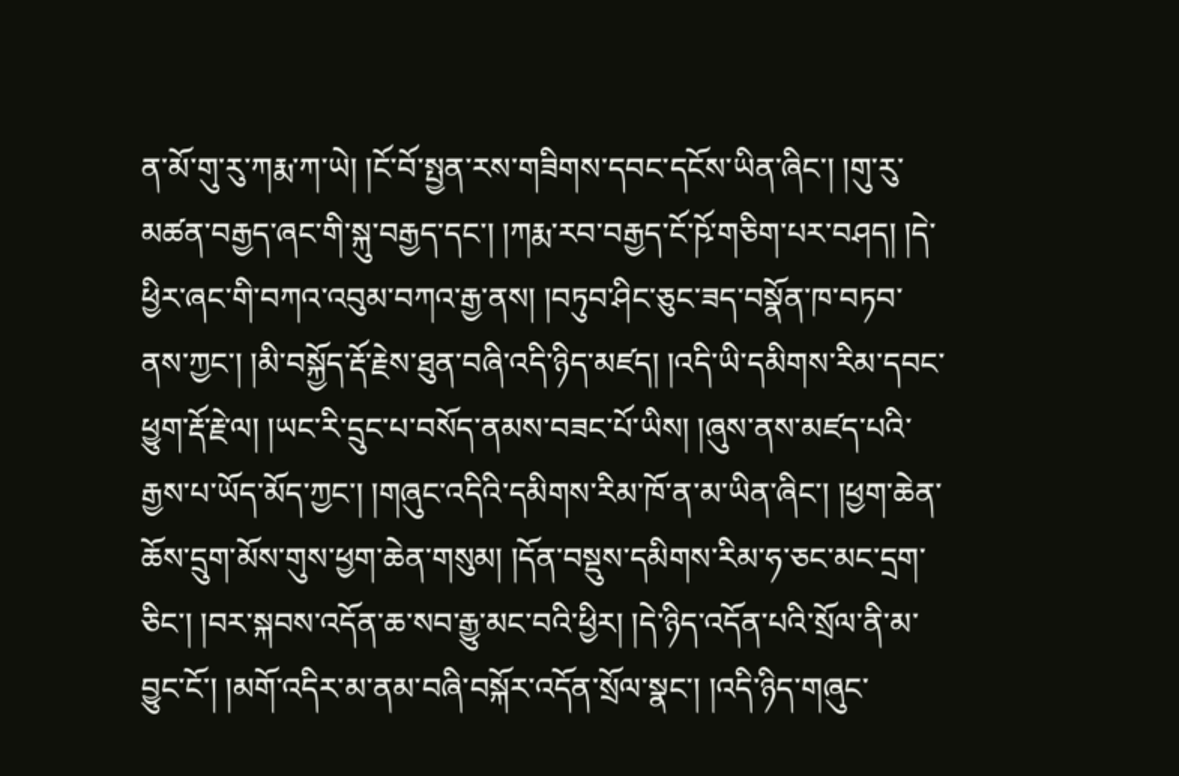ན་མོ་གུ་རུ་ཀརྨ་ཀ་ཡེ། །ངོ་བོ་སྤྱན་རས་གཟིགས་དབང་དངོས་ཡིན་ཞིང་། །གུ་རུ་མཚན་བརྒྱད་ཞང་གི་སྐུ་བརྒྱད་དང་། །ཀརྨ་རབ་བརྒྱད་ངོ་ཥོ་གཅིག་པར་བཤད། །དེ་ཕྱིར་ཞང་གི་བཀའ་འབུམ་བཀའ་རྒྱ་ནས། །བཏུབ་ཤིང་ཅུང་ཟད་བསྣོན་ཁ་བཏབ་ནས་ཀྱང་། །མི་བསྐྱོད་རྡོ་རྗེས་ཐུན་བཞི་འདི་ཉིད་མཛད། །འདི་ཡི་དམིགས་རིམ་དབང་ཕྱུག་རྡོ་རྗེ་ལ། །ཡང་རི་དྲུང་པ་བསོད་ནམས་བཟང་པོ་ཡིས། །ཞུས་ནས་མཛད་པའི་རྒྱས་པ་ཡོད་མོད་ཀྱང་། །གཞུང་འདིའི་དམིགས་རིམ་ཁོ་ན་མ་ཡིན་ཞིང་། །ཕྱག་ཆེན་ཆོས་དྲུག་མོས་གུས་ཕྱག་ཆེན་གསུམ། །དོན་བསྡུས་དམིགས་རིམ་ཧ་ཅང་མང་དྲག་ཅིང་། །བར་སྐབས་འདོན་ཆ་སབ་རྒྱུ་མང་བའི་ཕྱིར། །དེ་ཉིད་འདོན་པའི་སྲོལ་ནི་མ་བྱུང་ངོ་། །མགོ་འདིར་མ་ནམ་བཞི་བསྐོར་འདོན་སྲོལ་སྣང་། །འདི་ཉིད་གཞུང་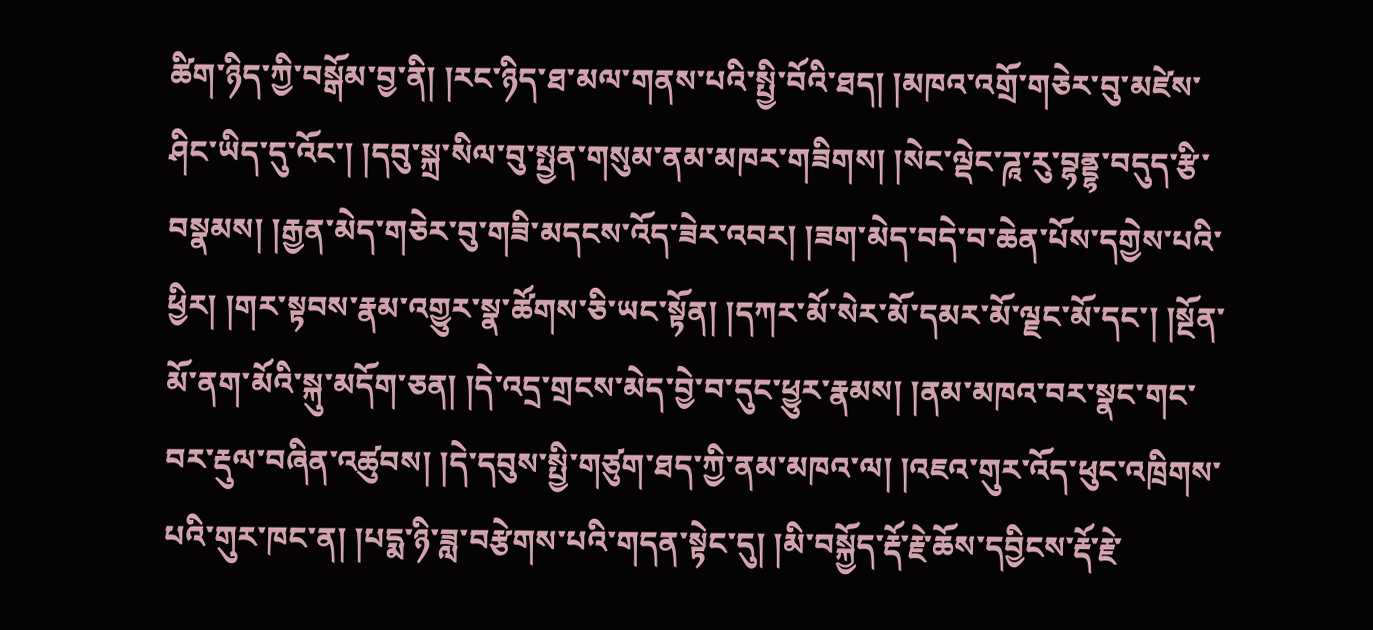ཚིག་ཉིད་ཀྱི་བསྒོམ་བྱ་ནི། །རང་ཉིད་ཐ་མལ་གནས་པའི་སྤྱི་བོའི་ཐད། །མཁའ་འགྲོ་གཅེར་བུ་མཛེས་ཤིང་ཡིད་དུ་འོང་། །དབུ་སྐྲ་སིལ་བུ་སྤྱན་གསུམ་ནམ་མཁར་གཟིགས། །སེང་ལྡེང་ཌཱ་རུ་བྷནྡྷ་བདུད་རྩི་བསྣམས། །རྒྱན་མེད་གཅེར་བུ་གཟི་མདངས་འོད་ཟེར་འབར། །ཟག་མེད་བདེ་བ་ཆེན་པོས་དགྱེས་པའི་ཕྱིར། །གར་སྟབས་རྣམ་འགྱུར་སྣ་ཚོགས་ཅི་ཡང་སྟོན། །དཀར་མོ་སེར་མོ་དམར་མོ་ལྗང་མོ་དང་། །སྔོན་མོ་ནག་མོའི་སྐུ་མདོག་ཅན། །དེ་འདྲ་གྲངས་མེད་བྱེ་བ་དུང་ཕྱུར་རྣམས། །ནམ་མཁའ་བར་སྣང་གང་བར་རྡུལ་བཞིན་འཚུབས། །དེ་དབུས་སྤྱི་གཙུག་ཐད་ཀྱི་ནམ་མཁའ་ལ། །འཇའ་གུར་འོད་ཕུང་འཁྲིགས་པའི་གུར་ཁང་ན། །པདྨ་ཉི་ཟླ་བརྩེགས་པའི་གདན་སྟེང་དུ། །མི་བསྐྱོད་རྡོ་རྗེ་ཆོས་དབྱིངས་རྡོ་རྗེ་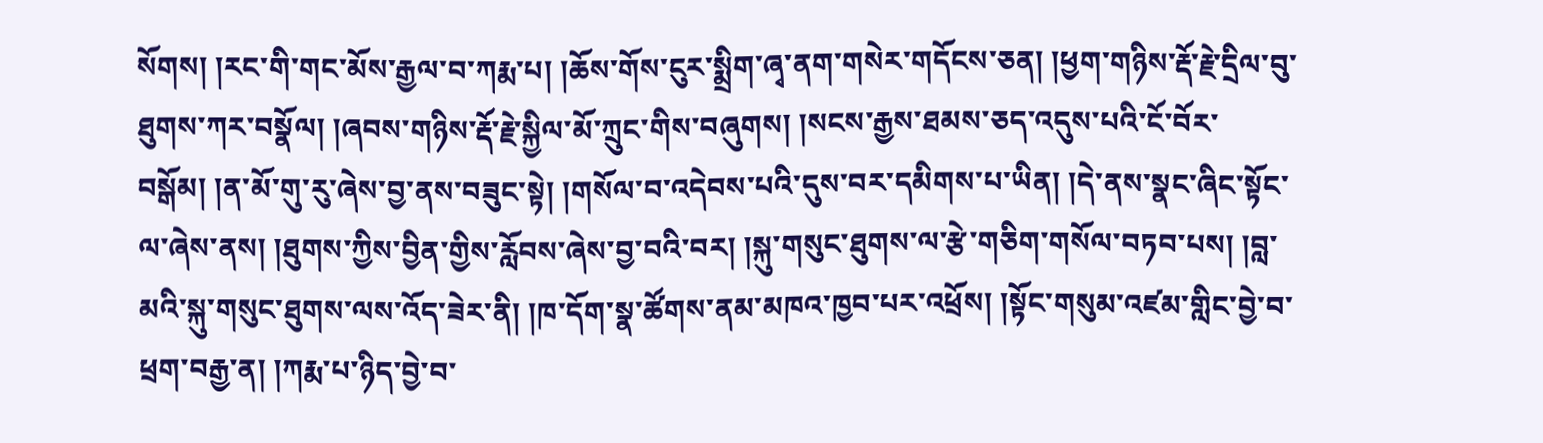སོགས། །རང་གི་གང་མོས་རྒྱལ་བ་ཀརྨ་པ། །ཆོས་གོས་ངུར་སྨྲིག་ཞྭ་ནག་གསེར་གདོངས་ཅན། །ཕྱག་གཉིས་རྡོ་རྗེ་དྲིལ་བུ་ཐུགས་ཀར་བསྣོལ། །ཞབས་གཉིས་རྡོ་རྗེ་སྐྱིལ་མོ་ཀྲུང་གིས་བཞུགས། །སངས་རྒྱས་ཐམས་ཅད་འདུས་པའི་ངོ་བོར་བསྒོམ། །ན་མོ་གུ་རུ་ཞེས་བྱ་ནས་བཟུང་སྟེ། །གསོལ་བ་འདེབས་པའི་དུས་བར་དམིགས་པ་ཡིན། །དེ་ནས་སྣང་ཞིང་སྟོང་ལ་ཞེས་ནས། །ཐུགས་ཀྱིས་བྱིན་གྱིས་རློབས་ཞེས་བྱ་བའི་བར། །སྐུ་གསུང་ཐུགས་ལ་རྩེ་གཅིག་གསོལ་བཏབ་པས། །བླ་མའི་སྐུ་གསུང་ཐུགས་ལས་འོད་ཟེར་ནི། །ཁ་དོག་སྣ་ཚོགས་ནམ་མཁའ་ཁྱབ་པར་འཕྲོས། །སྟོང་གསུམ་འཛམ་གླིང་བྱེ་བ་ཕྲག་བརྒྱ་ན། །ཀརྨ་པ་ཉིད་བྱེ་བ་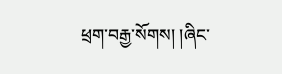ཕྲག་བརྒྱ་སོགས། །ཞིང་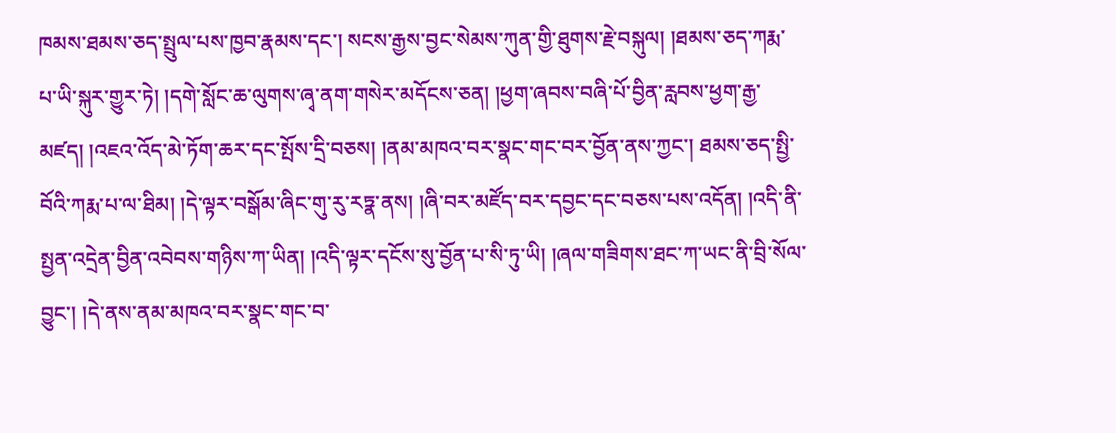ཁམས་ཐམས་ཅད་སྤྲུལ་པས་ཁྱབ་རྣམས་དང་། སངས་རྒྱས་བྱང་སེམས་ཀུན་གྱི་ཐུགས་རྗེ་བསྐུལ། །ཐམས་ཅད་ཀརྨ་པ་ཡི་སྐུར་གྱུར་ཏེ། །དགེ་སློང་ཆ་ལུགས་ཞྭ་ནག་གསེར་མདོངས་ཅན། །ཕྱག་ཞབས་བཞི་པོ་བྱིན་རླབས་ཕྱག་རྒྱ་མཛད། །འཇའ་འོད་མེ་ཏོག་ཆར་དང་སྤོས་དྲི་བཅས། །ནམ་མཁའ་བར་སྣང་གང་བར་བྱོན་ནས་ཀྱང་། ཐམས་ཅད་སྤྱི་བོའི་ཀརྨ་པ་ལ་ཐིམ། །དེ་ལྟར་བསྒོམ་ཞིང་གུ་རུ་རཏྣ་ནས། །ཞི་བར་མཛོད་བར་དབྱང་དང་བཅས་པས་འདོན། །འདི་ནི་སྤྱན་འདྲེན་བྱིན་འབེབས་གཉིས་ཀ་ཡིན། །འདི་ལྟར་དངོས་སུ་བྱོན་པ་སི་ཏུ་ཡི། །ཞལ་གཟིགས་ཐང་ཀ་ཡང་ནི་བྲི་སོལ་བྱུང་། །དེ་ནས་ནམ་མཁའ་བར་སྣང་གང་བ་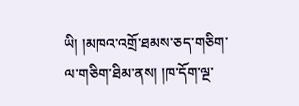ཡི། །མཁའ་འགྲོ་ཐམས་ཅད་གཅིག་ལ་གཅིག་ཐིམ་ནས། །ཁ་དོག་ལྔ་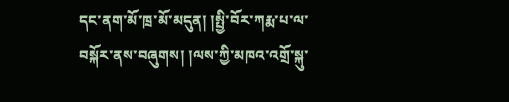དང་ནག་མོ་ཁྲ་མོ་མདུན། །སྤྱི་བོར་ཀརྨ་པ་ལ་བསྐོར་ནས་བཞུགས། །ལས་ཀྱི་མཁའ་འགྲོ་སྐུ་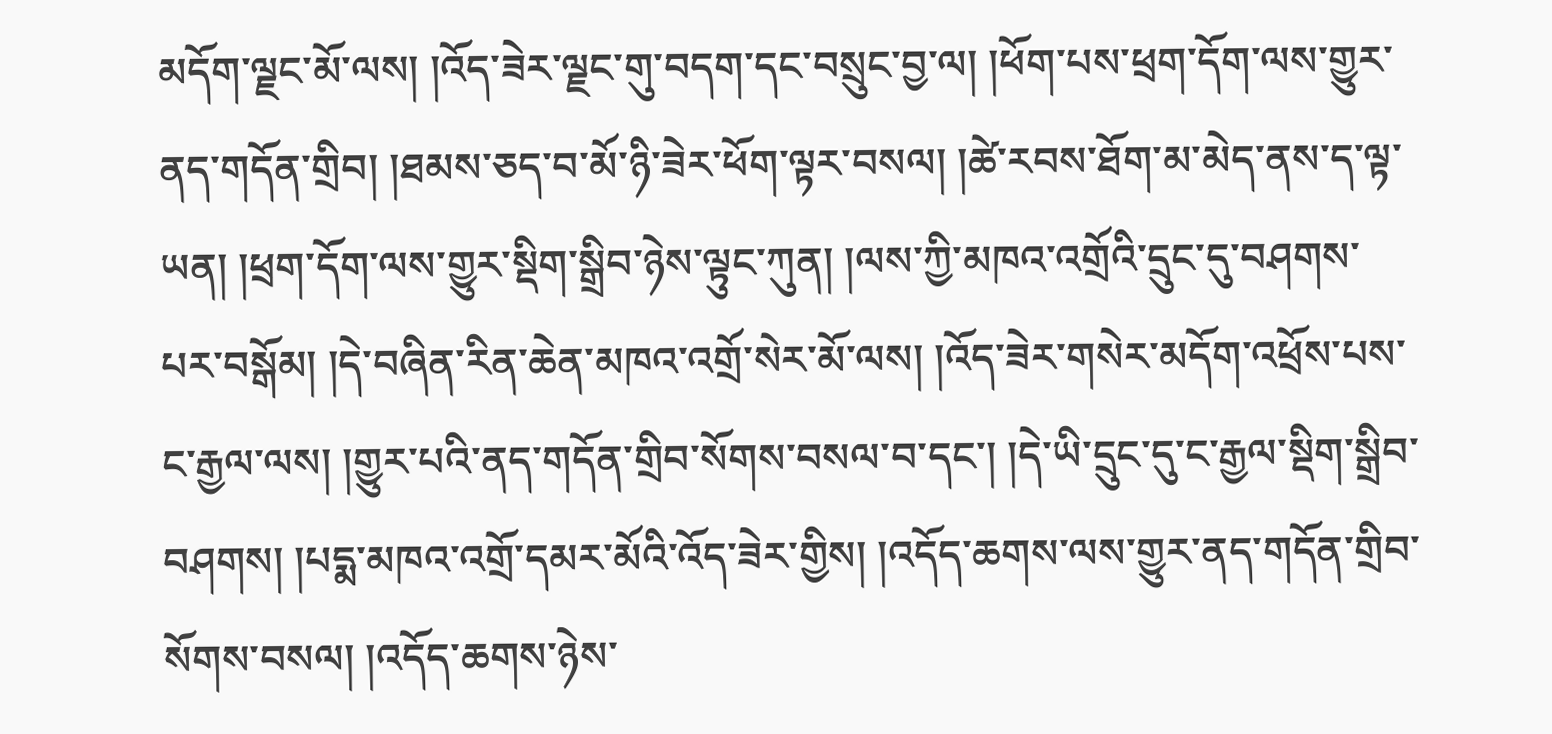མདོག་ལྗང་མོ་ལས། །འོད་ཟེར་ལྗང་གུ་བདག་དང་བསྲུང་བྱ་ལ། །ཕོག་པས་ཕྲག་དོག་ལས་གྱུར་ནད་གདོན་གྲིབ། །ཐམས་ཅད་བ་མོ་ཉི་ཟེར་ཕོག་ལྟར་བསལ། །ཚེ་རབས་ཐོག་མ་མེད་ནས་ད་ལྟ་ཡན། །ཕྲག་དོག་ལས་གྱུར་སྡིག་སྒྲིབ་ཉེས་ལྟུང་ཀུན། །ལས་ཀྱི་མཁའ་འགྲོའི་དྲུང་དུ་བཤགས་པར་བསྒོམ། །དེ་བཞིན་རིན་ཆེན་མཁའ་འགྲོ་སེར་མོ་ལས། །འོད་ཟེར་གསེར་མདོག་འཕྲོས་པས་ང་རྒྱལ་ལས། །གྱུར་པའི་ནད་གདོན་གྲིབ་སོགས་བསལ་བ་དང་། །དེ་ཡི་དྲུང་དུ་ང་རྒྱལ་སྡིག་སྒྲིབ་བཤགས། །པདྨ་མཁའ་འགྲོ་དམར་མོའི་འོད་ཟེར་གྱིས། །འདོད་ཆགས་ལས་གྱུར་ནད་གདོན་གྲིབ་སོགས་བསལ། །འདོད་ཆགས་ཉེས་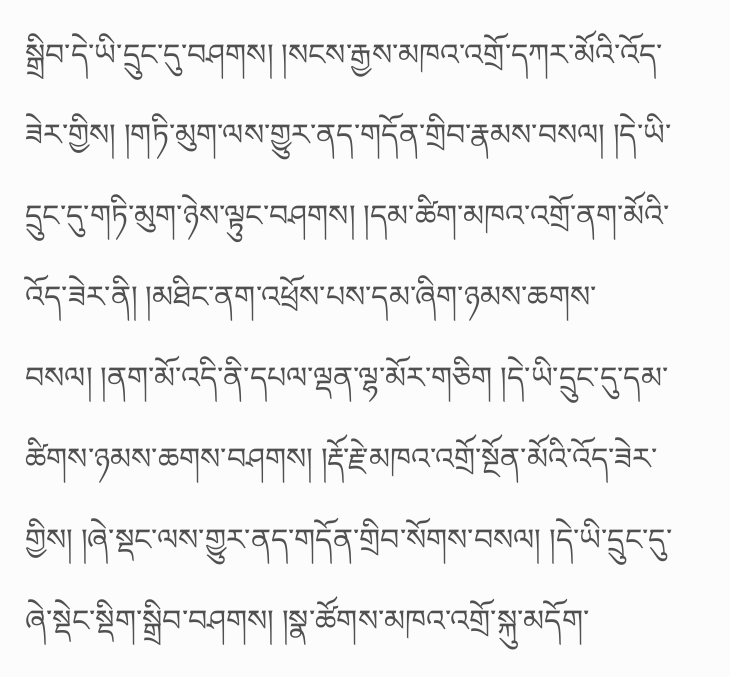སྒྲིབ་དེ་ཡི་དྲུང་དུ་བཤགས། །སངས་རྒྱས་མཁའ་འགྲོ་དཀར་མོའི་འོད་ཟེར་གྱིས། །གཏི་མུག་ལས་གྱུར་ནད་གདོན་གྲིབ་རྣམས་བསལ། །དེ་ཡི་དྲུང་དུ་གཏི་མུག་ཉེས་ལྟུང་བཤགས། །དམ་ཚིག་མཁའ་འགྲོ་ནག་མོའི་འོད་ཟེར་ནི། །མཐིང་ནག་འཕྲོས་པས་དམ་ཞིག་ཉམས་ཆགས་བསལ། །ནག་མོ་འདི་ནི་དཔལ་ལྡན་ལྷ་མོར་གཅིག །དེ་ཡི་དྲུང་དུ་དམ་ཚིགས་ཉམས་ཆགས་བཤགས། །རྡོ་རྗེ་མཁའ་འགྲོ་སྔོན་མོའི་འོད་ཟེར་གྱིས། །ཞེ་སྡང་ལས་གྱུར་ནད་གདོན་གྲིབ་སོགས་བསལ། །དེ་ཡི་དྲུང་དུ་ཞེ་སྡེང་སྡིག་སྒྲིབ་བཤགས། །སྣ་ཚོགས་མཁའ་འགྲོ་སྐུ་མདོག་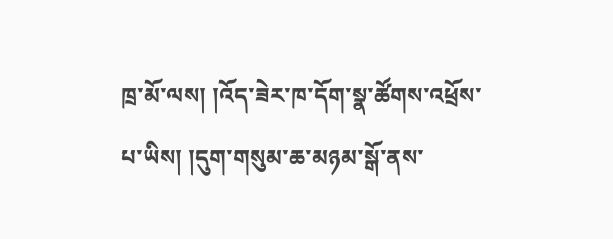ཁྲ་མོ་ལས། །འོད་ཟེར་ཁ་དོག་སྣ་ཚོགས་འཕྲོས་པ་ཡིས། །དུག་གསུམ་ཆ་མཉམ་སྒོ་ནས་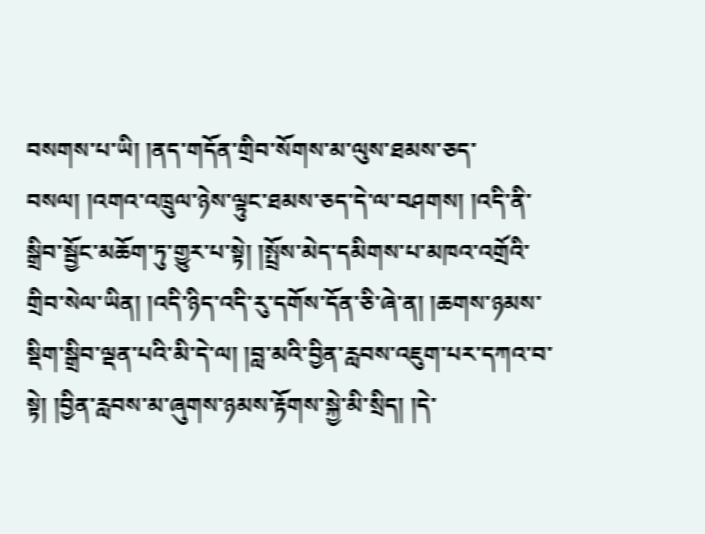བསགས་པ་ཡི། །ནད་གདོན་གྲིབ་སོགས་མ་ལུས་ཐམས་ཅད་བསལ། །འགའ་འཁྲུལ་ཉེས་ལྟུང་ཐམས་ཅད་དེ་ལ་བཤགས། །འདི་ནི་སྒྲིབ་སྦྱོང་མཆོག་ཏུ་གྱུར་པ་སྟེ། །སྤྲོས་མེད་དམིགས་པ་མཁའ་འགྲོའི་གྲིབ་སེལ་ཡིན། །འདི་ཉིད་འདི་རུ་དགོས་དོན་ཅི་ཞེ་ན། །ཆགས་ཉམས་སྡིག་སྒྲིབ་ལྡན་པའི་མི་དེ་ལ། །བླ་མའི་བྱིན་རླབས་འཇུག་པར་དཀའ་བ་སྟེ། །བྱིན་རླབས་མ་ཞུགས་ཉམས་རྟོགས་སྐྱེ་མི་སྲིད། །དེ་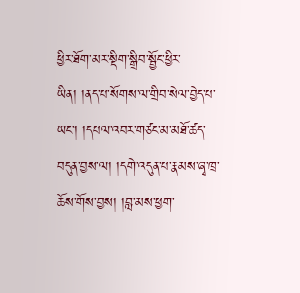ཕྱིར་ཐོག་མར་སྡིག་སྒྲིབ་སྦྱོང་ཕྱིར་ཡིན། །ནད་པ་སོགས་ལ་གྲིབ་སེལ་བྱེད་པ་ཡང་། །དཔལ་འབར་གཙང་མ་མཐོ་ཚད་བདུན་བྱས་ལ། །དགེ་འདུན་པ་རྣམས་ཞྭ་ཁྲ་ཆོས་གོས་བྱས། །བླ་མས་ཕྱག་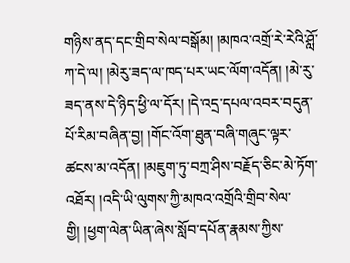གཉིས་ནད་དང་གྲིབ་སེལ་བསྒོམ། །མཁའ་འགྲོ་རེ་རེའི་ཤློ་ཀ་དེ་ལ། །མེརུ་ཟད་ལ་ཁད་པར་ཡང་ལོག་འདོན། །མེ་རུ་ཟད་ནས་དེ་ཉིད་ཕྱི་ལ་དོར། །དེ་འདྲ་དཔལ་འབར་བདུན་པོ་རིམ་བཞིན་བྱ། །གོང་འོག་ཐུན་བཞི་གཞུང་ལྟར་ཚངས་མ་འདོན། །མཇུག་ཏུ་བཀྲ་ཤིས་བརྗོད་ཅིང་མེ་ཏོག་འཐོར། །འདི་ཡི་ལུགས་ཀྱི་མཁའ་འགྲོའི་གྲིབ་སེལ་གྱི། །ཕྱག་ལེན་ཡིན་ཞེས་སློབ་དཔོན་རྣམས་ཀྱིས་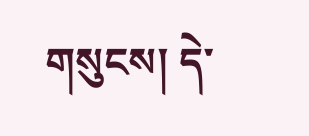གསུངས། དེ་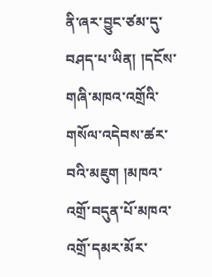ནི་ཞར་བྱུང་ཙམ་དུ་བཤད་པ་ཡིན། །དངོས་གཞི་མཁའ་འགྲོའི་གསོལ་འདེབས་ཚར་བའི་མཇུག །མཁའ་འགྲོ་བདུན་པོ་མཁའ་འགྲོ་དམར་མོར་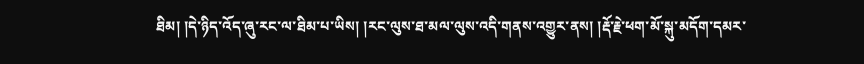ཐིམ། །དེ་ཉིད་འོད་ཞུ་རང་ལ་ཐིམ་པ་ཡིས། །རང་ལུས་ཐ་མལ་ལུས་འདི་གནས་འགྱུར་ནས། །རྡོ་རྗེ་ཕག་མོ་སྐུ་མདོག་དམར་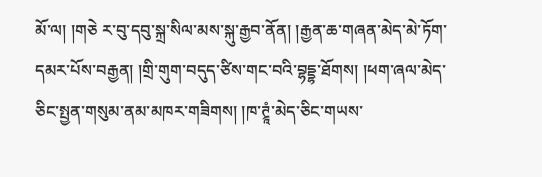མོ་ལ། །གཅེ ར་བུ་དབུ་སྐྲ་སིལ་མས་སྐུ་རྒྱབ་ནོན། །རྒྱན་ཆ་གཞན་མེད་མེ་ཏོག་དམར་པོས་བརྒྱན། །གྲི་གུག་བདུད་ཙིས་གང་བའི་བྷདྡྷ་ཐོགས། །ཕག་ཞལ་མེད་ཅིང་སྤྱན་གསུམ་ནམ་མཁར་གཟིགས། །ཁ་ཊྲཱཾ་མེད་ཅིང་གཡས་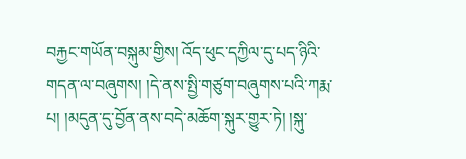བརྐྱང་གཡོན་བསྐུམ་གྱིས། འོད་ཕུང་དཀྱིལ་དུ་པད་ཉིའི་གདན་ལ་བཞུགས། །དེ་ནས་སྤྱི་གཙུག་བཞུགས་པའི་ཀརྨ་པ། །མདུན་དུ་བྱོན་ནས་བདེ་མཆོག་སྐུར་གྱུར་ཏེ། །སྐུ་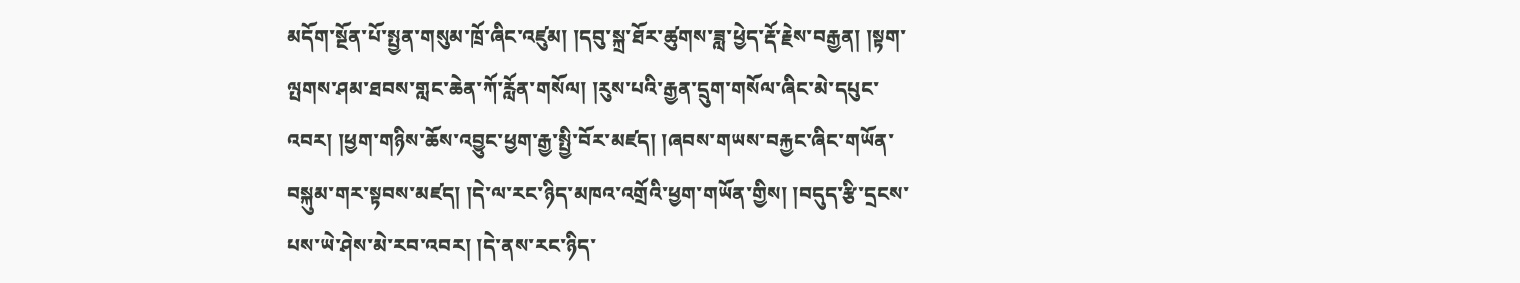མདོག་སྔོན་པོ་སྤྱན་གསུམ་ཁྲོ་ཞིང་འཛུམ། །དབུ་སྐྲ་ཐོར་ཚུགས་ཟླ་ཕྱེད་རྡོ་རྗེས་བརྒྱན། །སྟག་ལྤགས་ཤམ་ཐབས་གླང་ཆེན་ཀོ་རློན་གསོལ། །རུས་པའི་རྒྱན་དྲུག་གསོལ་ཞིང་མེ་དཔུང་འབར། །ཕྱག་གཉིས་ཆོས་འབྱུང་ཕྱག་རྒྱ་སྤྱི་བོར་མཛད། །ཞབས་གཡས་བརྐྱང་ཞིང་གཡོན་བསྐུམ་གར་སྟབས་མཛད། །དེ་ལ་རང་ཉིད་མཁའ་འགྲོའི་ཕྱག་གཡོན་གྱིས། །བདུད་རྩི་དྲངས་པས་ཡེ་ཤེས་མེ་རབ་འབར། །དེ་ནས་རང་ཉིད་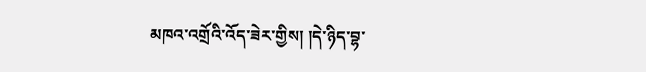མཁའ་འགྲོའི་འོད་ཟེར་གྱིས། །དེ་ཉིད་བྷ་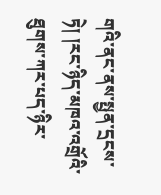གའི་ནང་ནས་སྤྱན་དྲངས་ཏེ། །རང་ཉིད་མཁའ་འགྲོའི་ཐུགས་ཀར་པད་ཉིར་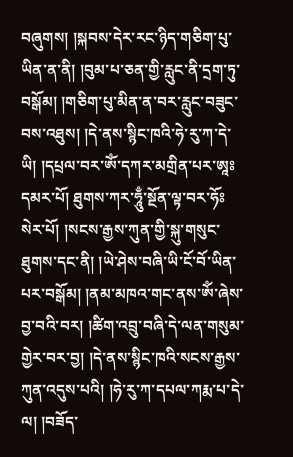བཞུགས། །སྐབས་དེར་རང་ཉིད་གཅིག་པུ་ཡིན་ན་ནི། །བུམ་པ་ཅན་གྱི་རླུང་ནི་དྲག་ཏུ་བསྒོམ། །གཅིག་པུ་མིན་ན་བར་རླུང་བཟུང་བས་འཐུས། །དེ་ནས་སྙིང་ཁའི་ཧེ་རུ་ཀ་དེ་ཡི། །དཔྲལ་བར་ༀ་དཀར་མགྲིན་པར་ཨཱཿདམར་པོ། ཐུགས་ཀར་ཧཱུྃ་སྔོན་ལྟ་བར་ཧོཿསེར་པོ། །སངས་རྒྱས་ཀུན་གྱི་སྐུ་གསུང་ཐུགས་དང་ནི། །ཡེ་ཤེས་བཞི་ཡི་ངོ་བོ་ཡིན་པར་བསྒོམ། །ནམ་མཁའ་གང་ནས་ༀ་ཞེས་བྱ་བའི་བར། །ཚིག་འབྲུ་བཞི་དེ་ལན་གསུམ་གྱེར་བར་བྱ། །དེ་ནས་སྙིང་ཁའི་སངས་རྒྱས་ཀུན་འདུས་པའི། །ཧེ་རུ་ཀ་དཔལ་ཀརྨ་པ་དེ་ལ། །བཟོད་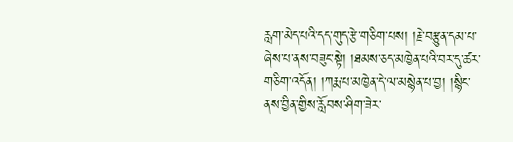རླག་མེད་པའི་དད་གུད་རྩེ་གཅིག་པས། །རྗེ་བརྩུན་དམ་པ་ཞེས་པ་ནས་བཟུང་སྟེ། །ཐམས་ཅད་མཁྱེན་པའི་བར་དུ་ཚར་གཅིག་འདོན། །ཀརྨ་པ་མཁྱེན་དེ་ལ་མསྙེན་པ་བྱ། །སྙིང་ནས་བྱིན་གྱིས་རློབས་ཤིག་ཟེར་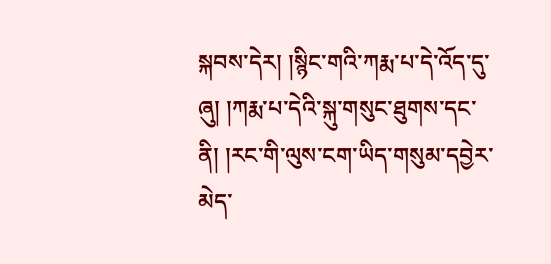སྐབས་དེར། །སྙིང་གའི་ཀརྨ་པ་དེ་འོད་དུ་ཞུ། །ཀརྨ་པ་དེའི་སྐུ་གསུང་ཐུགས་དང་ནི། །རང་གི་ལུས་ངག་ཡིད་གསུམ་དབྱེར་མེད་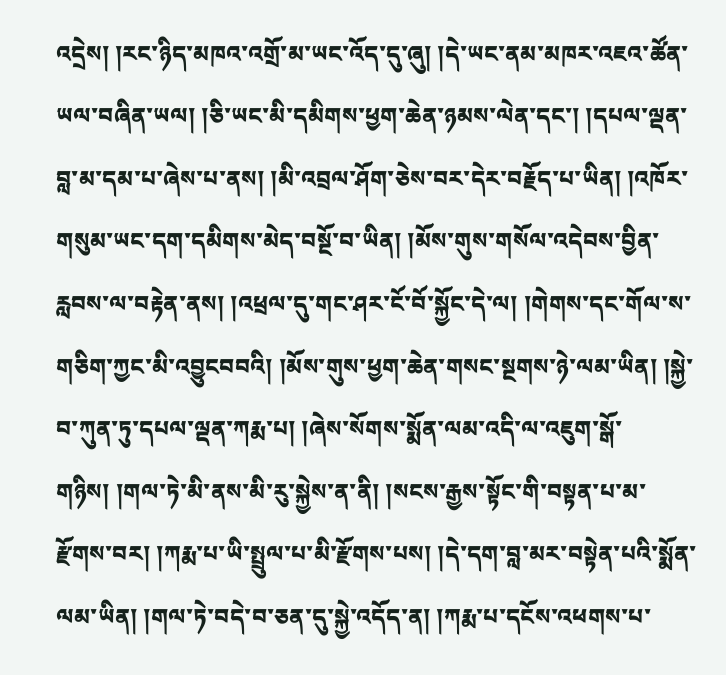འདྲེས། །རང་ཉིད་མཁའ་འགྲོ་མ་ཡང་འོད་དུ་ཞུ། །དེ་ཡང་ནམ་མཁར་འཇའ་ཚོན་ཡལ་བཞིན་ཡལ། །ཅི་ཡང་མི་དམིགས་ཕྱག་ཆེན་ཉམས་ལེན་དང་། །དཔལ་ལྡན་བླ་མ་དམ་པ་ཞེས་པ་ནས། །མི་འབྲལ་ཤོག་ཅེས་བར་དེར་བརྗོད་པ་ཡིན། །འཁོར་གསུམ་ཡང་དག་དམིགས་མེད་བསྔོ་བ་ཡིན། །མོས་གུས་གསོལ་འདེབས་བྱིན་རླབས་ལ་བརྟེན་ནས། །འཕྲལ་དུ་གང་ཤར་ངོ་བོ་སྐྱོང་དེ་ལ། །གེགས་དང་གོལ་ས་གཅིག་ཀྱང་མི་འབྱུངབབའི། །མོས་གུས་ཕྱག་ཆེན་གསང་སྔགས་ཉེ་ལམ་ཡིན། །སྐྱེ་བ་ཀུན་ཏུ་དཔལ་ལྡན་ཀརྨ་པ། །ཞེས་སོགས་སྨོན་ལམ་འདི་ལ་འཇུག་སྒོ་གཉིས། །གལ་ཏེ་མི་ནས་མི་རུ་སྐྱེས་ན་ནི། །སངས་རྒྱས་སྟོང་གི་བསྟན་པ་མ་རྫོགས་བར། །ཀརྨ་པ་ཡི་སྤྲུལ་པ་མི་རྫོགས་པས། །དེ་དག་བླ་མར་བསྟེན་པའི་སྨོན་ལམ་ཡིན། །གལ་ཏེ་བདེ་བ་ཅན་དུ་སྐྱེ་འདོད་ན། །ཀརྨ་པ་དངོས་འཕགས་པ་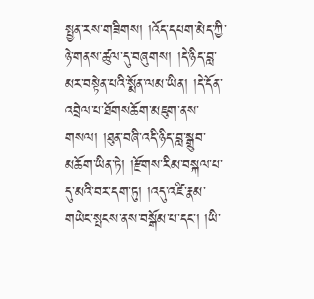སྤྱན་རས་གཟིགས། །འོད་དཔག་མེད་ཀྱི་ཉེ་གནས་ཚུལ་དུ་བཞུགས། །དེ་ཉིད་བླ་མར་བསྟེན་པའི་སྨོན་ལམ་ཡིན། །དེ་དོན་འབྲེལ་པ་ཐོགསཆོག་མཇུག་ནས་གསལ། །ཐུན་བཞི་འདི་ཉིད་བླ་སྒྲུབ་མཆོག་ཡིན་ཏེ། །རྫོགས་རིམ་བསྐལ་པ་དུ་མའི་བར་དག་ཏུ། །འདུ་འཛི་རྣམ་གཡེང་སྤངས་ནས་བསྒོམ་པ་དང་། །ཡི་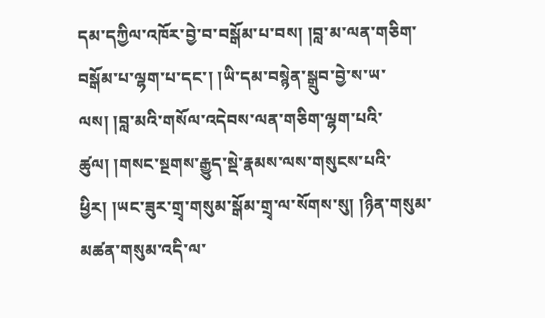དམ་དཀྱིལ་འཁོར་བྱེ་བ་བསྒོམ་པ་བས། །བླ་མ་ལན་གཅིག་བསྒོམ་པ་ལྷག་པ་དང་། །ཡི་དམ་བསྙེན་སྒྲུབ་བྱེ་ས་ཡ་ལས། །བླ་མའི་གསོལ་འདེབས་ལན་གཅིག་ལྷག་པའི་ཚུལ། །གསང་སྔགས་རྒྱུད་སྡེ་རྣམས་ལས་གསུངས་པའི་ཕྱིར། །ཡང་ཟུར་གྲྭ་གསུམ་སྒོམ་གྲྭ་ལ་སོགས་སུ། །ཉིན་གསུམ་མཚན་གསུམ་འདི་ལ་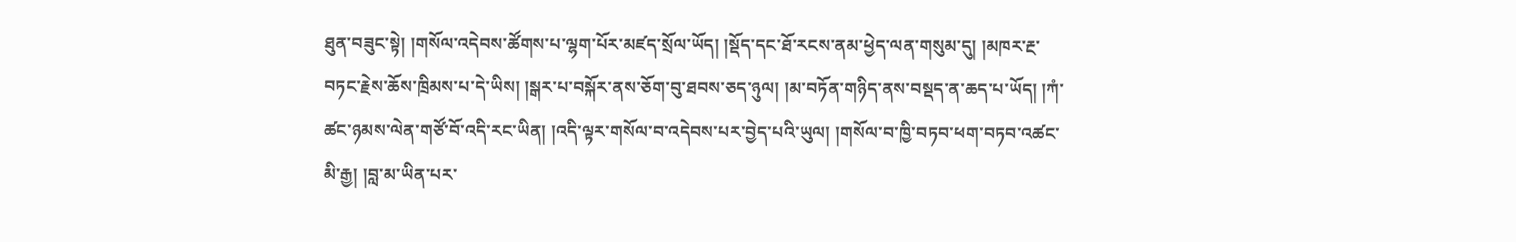ཐུན་བཟུང་སྟེ། །གསོལ་འདེབས་ཚོགས་པ་ལྷག་པོར་མཛད་སྲོལ་ཡོད། །སྡོད་དང་ཐོ་རངས་ནམ་ཕྱེད་ལན་གསུམ་དུ། །མཁར་རྔ་བཏང་རྗེས་ཆོས་ཁྲིམས་པ་དེ་ཡིས། །སྒར་པ་བསྐོར་ནས་ཅོག་བུ་ཐབས་ཅད་ཉུལ། །མ་བཏོན་གཉིད་ནས་བསྡད་ན་ཆད་པ་ཡོད། །ཀཾ་ཚང་ཉམས་ལེན་གཙོ་བོ་འདི་རང་ཡིན། །འདི་ལྟར་གསོལ་བ་འདེབས་པར་བྱེད་པའི་ཡུལ། །གསོལ་བ་ཁྱི་བཏབ་ཕག་བཏབ་འཚང་མི་རྒྱ། །བླ་མ་ཡིན་པར་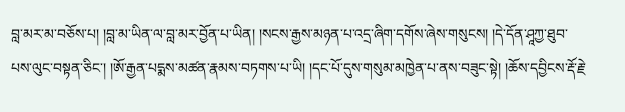བླ་མར་མ་བཅོས་པ། །བླ་མ་ཡིན་ལ་བླ་མར་བྱོན་པ་ཡིན། །སངས་རྒྱས་མཉན་པ་འདྲ་ཞིག་དགོས་ཞེས་གསུངས། །དེ་དོན་ཤཱཀྱ་ཐུབ་པས་ལུང་བསྟན་ཅིང་། །ཨོ་རྒྱན་པདྨས་མཚན་རྣམས་བཏགས་པ་ཡི། །དང་པོ་དུས་གསུམ་མཁྱེན་པ་ནས་བཟུང་སྟེ། །ཆོས་དབྱིངས་རྡོ་རྗེ་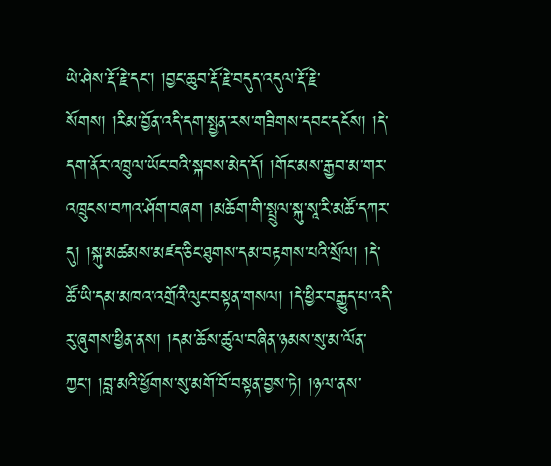ཡེ་ཤེས་རྡོ་རྗེ་དང་། །བྱང་ཆུབ་རྡོ་རྗེ་བདུད་འདུལ་རྡོ་རྗེ་སོགས། །རིམ་བྱོན་འདི་དག་སྤྱན་རས་གཟིགས་དབང་དངོས། །དེ་དག་ནོར་འཁྲུལ་ཡོང་བའི་སྐབས་མེད་དོ། །གོང་མས་རྒྱབ་མ་གར་འཁྲུངས་བཀའ་ཤོག་བཞག །མཆོག་གི་སྤྲུལ་སྐུ་སཱ་རི་མཚོ་དཀར་དུ། །སྐུ་མཚམས་མཛད་ཅིང་ཐུགས་དམ་བརྟགས་པའི་སྲོལ། །དེ་ཚོ་ཡི་དམ་མཁའ་འགྲོའི་ལུང་བསྟན་གསལ། །དེ་ཕྱིར་བརྒྱུད་པ་འདི་རུ་ཞུགས་ཕྱིན་ནས། །དམ་ཆོས་ཚུལ་བཞིན་ཉམས་སུ་མ་ལོན་ཀྱང་། །བླ་མའི་ཕྱོགས་སུ་མགོ་བོ་བསྟན་བྱས་ཏེ། །ཉལ་ནས་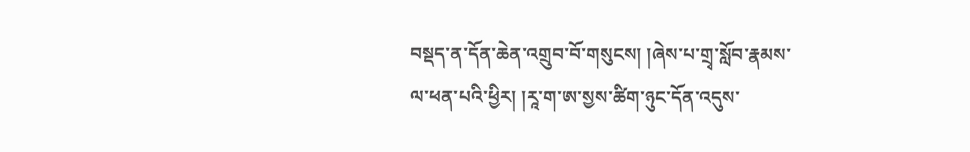བསྡད་ན་དོན་ཆེན་འགྲུབ་བོ་གསུངས། །ཞེས་པ་གྲྭ་སློབ་རྣམས་ལ་ཕན་པའི་ཕྱིར། །རཱ་ག་ཨ་སྱས་ཚིག་ཉུང་དོན་འདུས་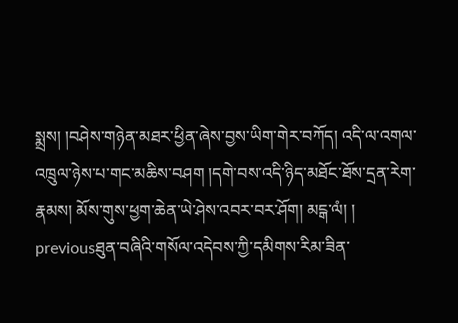སྨྲས། །བཤེས་གཉེན་མཐར་ཕྱིན་ཞེས་བྱས་ཡིག་གེར་བཀོད། འདི་ལ་འགལ་འཁྲུལ་ཉེས་པ་གང་མཆིས་བཤག །དགེ་བས་འདི་ཉིད་མཐོང་ཐོས་དྲན་རེག་རྣམས། མོས་གུས་ཕྱག་ཆེན་ཡེ་ཤེས་འབར་བར་ཤོག། མངྒ་ལཾ། །
previousཐུན་བཞིའི་གསོལ་འདེབས་ཀྱི་དམིགས་རིམ་ཟིན་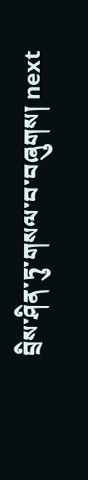བྲིས་ཤིན་ཏུ་གསལ་བ་བཞུགས། next